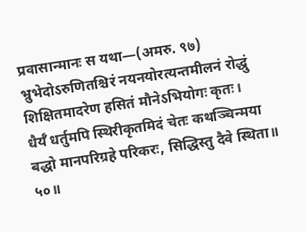प्रवासान्मानः स यथा—(अमरु. ९७)
भ्रुभेदोऽरुणितश्चिरं नयनयोरत्यन्तमीलनं रोद्धुं शिक्षितमादरेण हसितं मौनेऽभियोगः कृतः।
धैर्यँ धर्तुमपि स्थिरीकृतमिदं चेतः कथञ्चिन्मया बद्धो मानपरिग्रहे परिकरः, सिद्धिस्तु दैवे स्थिता॥ ५०॥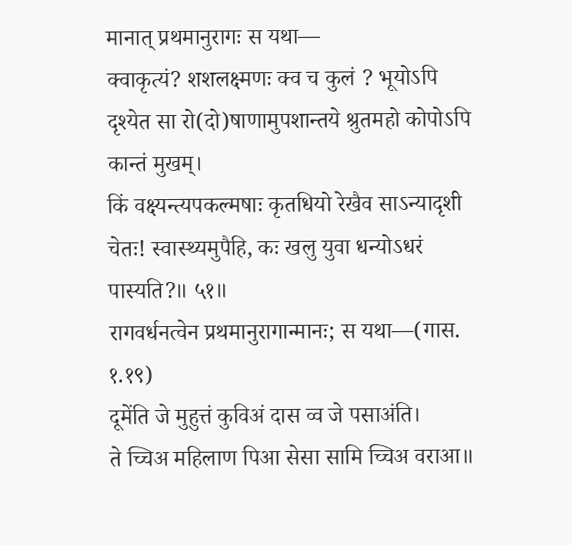मानात् प्रथमानुरागः स यथा—
क्वाकृत्यं? शशलक्ष्मणः क्व च कुलं ? भूयोऽपि दृश्येत सा रो(दो)षाणामुपशान्तये श्रुतमहो कोपोऽपि कान्तं मुखम्।
किं वक्ष्यन्त्यपकल्मषाः कृतधियो रेखैव साऽन्यादृशी चेतः! स्वास्थ्यमुपैहि, कः खलु युवा धन्योऽधरं पास्यति?॥ ५१॥
रागवर्धनत्वेन प्रथमानुरागान्मानः; स यथा—(गास. १.१९)
दूमेंति जे मुहुत्तं कुविअं दास व्व जे पसाअंति।
ते च्चिअ महिलाण पिआ सेसा सामि च्चिअ वराआ॥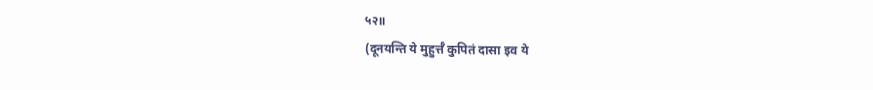५२॥
(दूनयन्ति ये मुहुर्त्तँ कुपितं दासा इव ये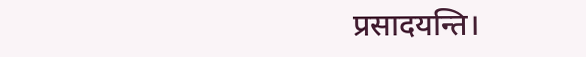प्रसादयन्ति।